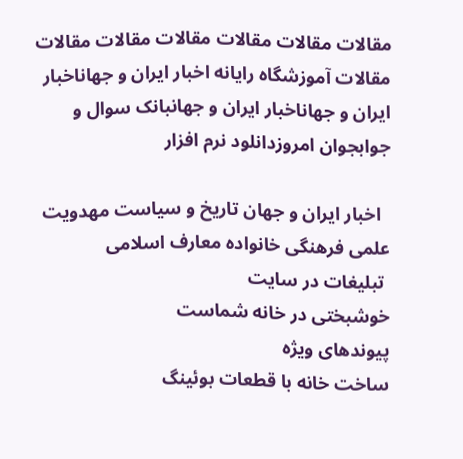مقالات مقالات مقالات مقالات مقالات مقالات مقالات آموزشگاه رایانه اخبار ایران و جهاناخبار ایران و جهاناخبار ایران و جهانبانک سوال و جوابجوان امروزدانلود نرم افزار

  اخبار ایران و جهان تاریخ و سیاست مهدویت علمی فرهنگی خانواده معارف اسلامی
 تبلیغات در سایت
خوشبختی در خانه شماست
پیوندهای ویژه
ساخت خانه با قطعات بوئینگ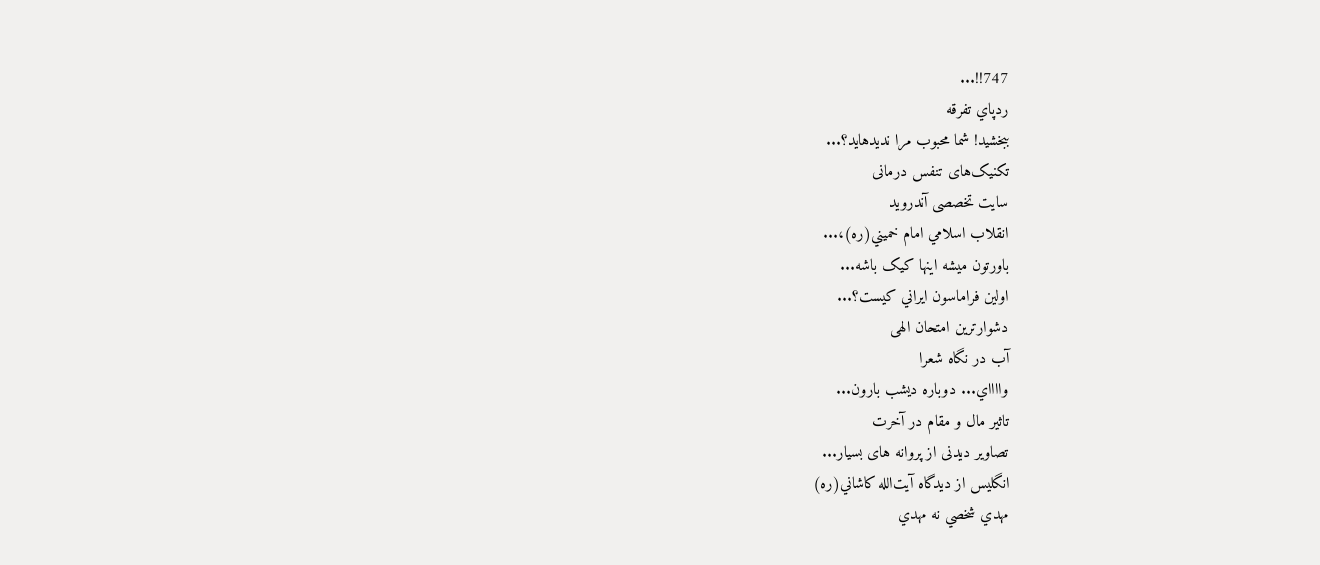747!!...
ردپاي تفرقه
ببخشيد! شما محبوب مرا نديدهايد؟...
تکنیک‌های تنفس درمانی
سایت تخصصی آندروید
انقلاب اسلامي امام خميني(ره)،...
باورتون میشه اینها کیک باشه...
اولين فراماسون ايراني كيست؟...
دشوارترین امتحان الهی
آب در نگاه شعرا
وااااي... دوباره ديشب بارون‌...
تاثير مال و مقام در آخرت
تصاویر دیدنی از پروانه های بسیار...
انگليس از ديدگاه آيت‌الله كاشاني(ره)
مهدي شخصي نه مهدي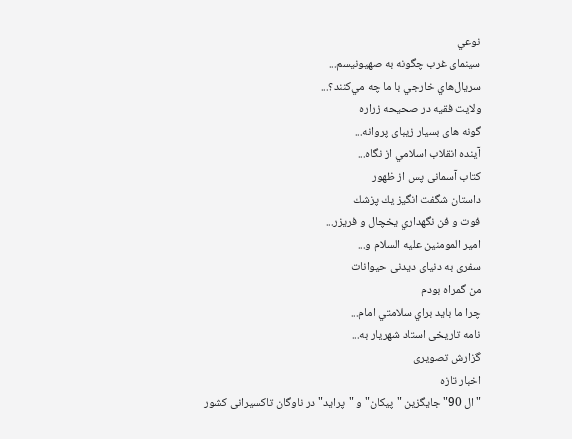نوعي
سینمای غرب چگونه به صهیونیسم...
سريال‌هاي خارجي با ما چه مي‌کنند؟...
ولايت فقيه در صحيحه زراره
گونه های بسیار زیبای پروانه...
آينده انقلاب اسلامي از نگاه...
کتاب آسمانی پس از ظهور
داستان شگفت انگيز يك پزشك
فوت و فن نگهداري يخچال و فريزر...
امیر المومنین عليه السلام و...
سفری به دنیای دیدنی حیوانات
من گمراه بودم
چرا ما بايد براي سلامتي امام...
نامه تاريخى استاد شهريار به...
گزارش تصویری
اخبار تازه
"ال 90" جایگزین "پیکان" و "پراید" در ناوگان تاکسیرانی کشور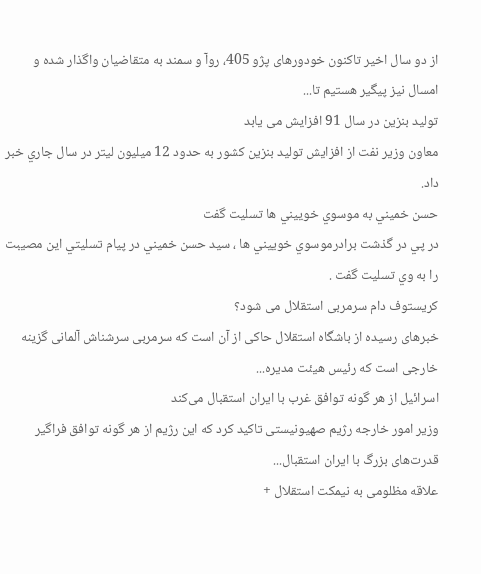از دو سال اخیر تاکنون خودورهای پژو 405، روآ و سمند به متقاضیان واگذار شده و امسال نیز پیگیر هستیم تا...
تولید بنزين در سال 91 افزایش می یابد
معاون وزير نفت از افزايش توليد بنزين كشور به حدود 12 ميليون ليتر در سال جاري خبر داد.
حسن خميني به موسوي خوييني ها تسلیت گفت
در پي در گذشت برادرموسوي خوييني ها ، سيد حسن خميني در پيام تسليتي اين مصيبت را به وي تسليت گفت .
کریستوف دام سرمربی استقلال می شود؟
خبرهای رسیده از باشگاه استقلال حاکی از آن است که سرمربی سرشناش آلمانی گزینه خارجی است که رئیس هیئت مدیره...
اسرائیل از هر گونه توافق غرب با ایران استقبال می‌کند
وزیر امور خارجه رژیم صهیونیستی تاکید کرد که این رژیم از هر گونه توافق فراگیر قدرت‌های بزرگ با ایران استقبال...
علاقه مظلومی به نیمکت استقلال +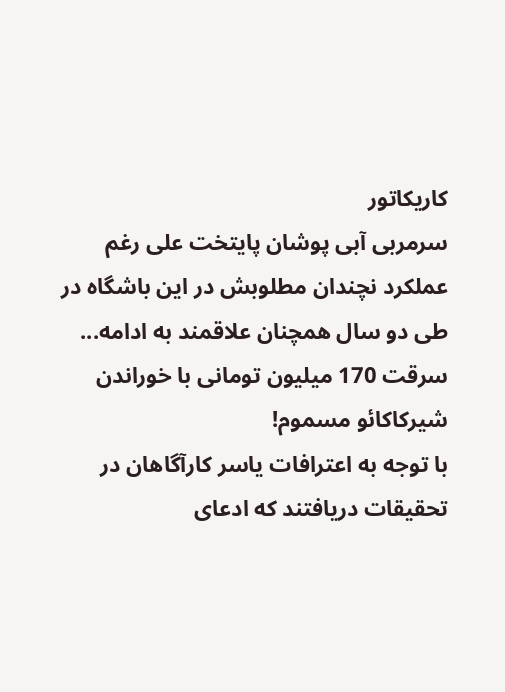کاریکاتور
سرمربی آبی پوشان پایتخت علی رغم عملکرد نچندان مطلوبش در این باشگاه در طی دو سال همچنان علاقمند به ادامه...
سرقت 170 ميليون تومانی با خوراندن شيركاكائو مسموم!
با توجه به اعترافات ياسر كارآگاهان در تحقيقات دريافتند كه ادعای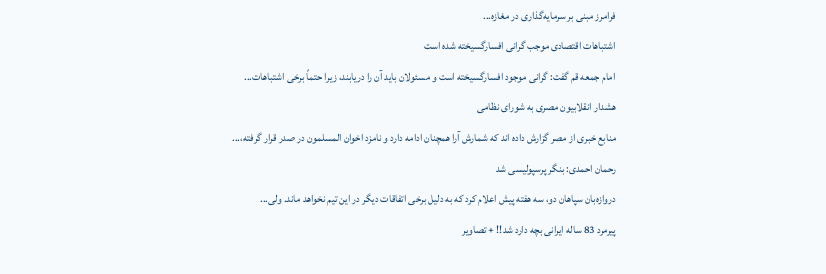فرامرز مبنی بر سرمايه‌گذاری در مغازه...
اشتباهات اقتصادی موجب گرانی افسارگسیخته شده است
امام جمعه قم گفت: گرانی موجود افسارگسیخته است و مسئولان باید آن را دریابند، زیرا حتماً برخی اشتباهات...
هشدار انقلابیون مصری به شورای نظامی
منابع خبری از مصر گزارش داده اند که شمارش آرا همچنان ادامه دارد و نامزد اخوان المسلمون در صدر قرار گرفته،...
رحمان احمدی: بنگر پرسپولیسی شد
دروازه‌بان سپاهان دو، سه هفته پیش اعلام کرد که به دلیل برخی اتفاقات دیگر در این تیم نخواهد ماند. ولی...
پیرمرد 83 ساله ایرانی بچه دارد شد!! + تصاویر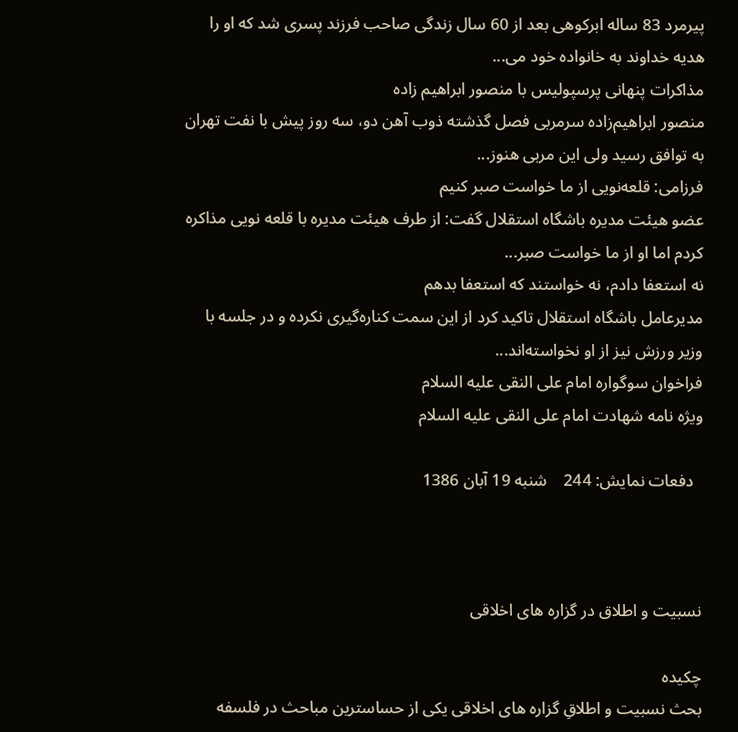پیرمرد 83 ساله ابرکوهی بعد از 60 سال زندگی صاحب فرزند پسری شد که او را هدیه خداوند به خانواده خود می...
مذاکرات پنهانی پرسپولیس با منصور ابراهیم زاده
منصور ابراهیم‌زاده سرمربی فصل گذشته ذوب آهن دو، سه روز پیش با نفت تهران به توافق رسید ولی این مربی هنوز...
فرزامی: قلعه‌نویی از ما خواست صبر کنیم
عضو هیئت مدیره باشگاه استقلال گفت: از طرف هیئت مدیره با قلعه نویی مذاکره کردم اما او از ما خواست صبر...
نه استعفا دادم، نه خواستند که استعفا بدهم
مدیرعامل باشگاه استقلال تاکید کرد از این سمت کناره‌گیری نکرده و در جلسه با وزیر ورزش نیز از او نخواسته‌اند...
فراخوان سوگواره امام علی النقی علیه السلام
ویژه نامه شهادت امام علی النقی علیه السلام

  دفعات نمایش: 244    شنبه 19 آبان 1386



نسبیت و اطلاق در گزاره های اخلاقی

چکیده
بحث نسبیت و اطلاقِ گزاره هاى اخلاقى یکى از حساسترین مباحث در فلسفه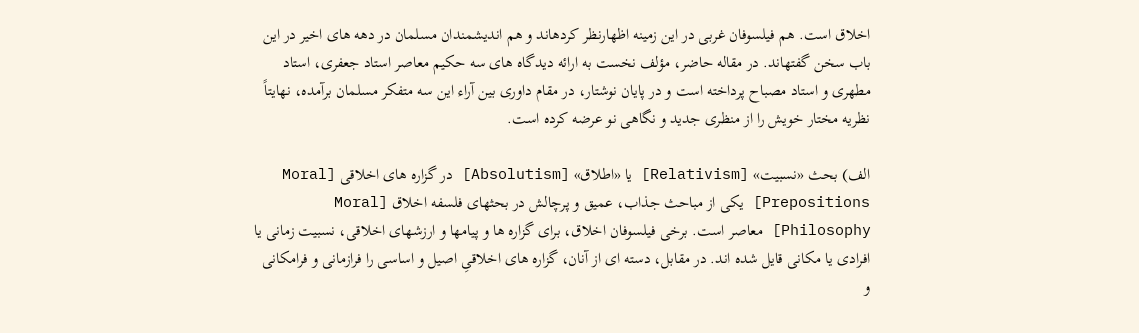اخلاق است. هم فیلسوفان غربى در این زمینه اظهارنظر کردهاند و هم اندیشمندان مسلمان در دهه هاى اخیر در این باب سخن گفتهاند. در مقاله حاضر، مؤلف نخست به ارائه دیدگاه هاى سه حکیم معاصر استاد جعفرى، استاد مطهرى و استاد مصباح پرداخته است و در پایان نوشتار، در مقام داورى بین آراء این سه متفکر مسلمان برآمده، نهایتاً نظریه مختار خویش را از منظرى جدید و نگاهى نو عرضه کرده است.

الف) بحث «نسبیت» [Relativism] یا «اطلاق» [Absolutism] در گزاره هاى اخلاقى [Moral Prepositions] یکى از مباحث جذاب، عمیق و پرچالش در بحثهاى فلسفه اخلاق [Moral Philosophy] معاصر است. برخى فیلسوفان اخلاق، براى گزاره ها و پیامها و ارزشهاى اخلاقى، نسبیت زمانى یا افرادى یا مکانى قایل شده اند. در مقابل، دسته اى از آنان، گزاره هاى اخلاقىِ اصیل و اساسى را فرازمانى و فرامکانى و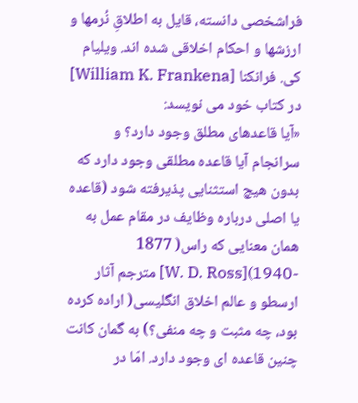فراشخصى دانسته، قایل به اطلاقِ نُرمها و ارزشها و احکام اخلاقى شده اند. ویلیام کى. فرانکنا [William K. Frankena] در کتاب خود می نویسد:
«آیا قاعدهاى مطلق وجود دارد؟ و سرانجام آیا قاعده مطلقى وجود دارد که بدون هیچ استثنایى پذیرفته شود (قاعده یا اصلى درباره وظایف در مقام عمل به همان معنایى که راس( 1877 -1940)[W. D. Ross] مترجم آثار ارسطو و عالم اخلاق انگلیسى( اراده کرده بود، چه مثبت و چه منفى؟) به گمان کانت چنین قاعده اى وجود دارد. امّا در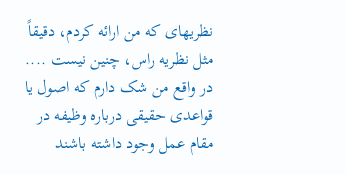نظریهاى که من ارائه کردم، دقیقاً مثل نظریه راس، چنین نیست .... در واقع من شک دارم که اصول یا قواعدى حقیقى درباره وظیفه در مقام عمل وجود داشته باشند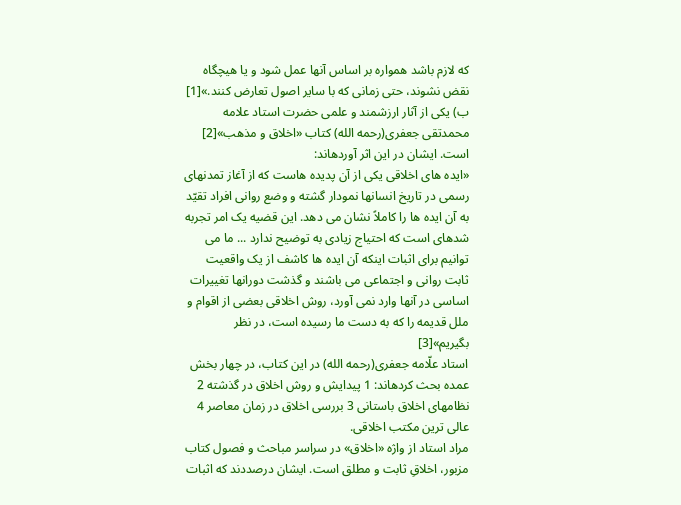که لازم باشد همواره بر اساس آنها عمل شود و یا هیچگاه نقض نشوند، حتى زمانى که با سایر اصول تعارض کنند.»[1]
ب) یکى از آثار ارزشمند و علمى حضرت استاد علامه محمدتقى جعفرى(رحمه الله) کتاب «اخلاق و مذهب»[2] است. ایشان در این اثر آوردهاند:
«ایده هاى اخلاقى یکى از آن پدیده هاست که از آغاز تمدنهاى رسمى در تاریخ انسانها نمودار گشته و وضع روانى افراد تقیّد به آن ایده ها را کاملاً نشان می دهد. این قضیه یک امر تجربه شدهاى است که احتیاج زیادى به توضیح ندارد ... ما می توانیم براى اثبات اینکه آن ایده ها کاشف از یک واقعیت ثابت روانى و اجتماعى می باشند و گذشت دورانها تغییرات اساسى در آنها وارد نمی آورد، روش اخلاقى بعضى از اقوام و ملل قدیمه را که به دست ما رسیده است، در نظر بگیریم»[3]
استاد علّامه جعفرى(رحمه الله) در این کتاب، در چهار بخش عمده بحث کردهاند: 1 پیدایش و روش اخلاق در گذشته 2 نظامهاى اخلاق باستانى 3 بررسى اخلاق در زمان معاصر 4 عالی ترین مکتب اخلاقى.
مراد استاد از واژه «اخلاق» در سراسر مباحث و فصول کتاب مزبور، اخلاقِ ثابت و مطلق است. ایشان درصددند که اثبات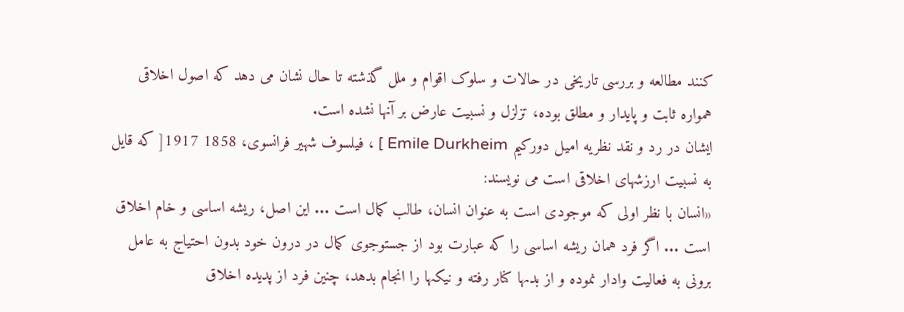کنند مطالعه و بررسى تاریخى در حالات و سلوک اقوام و ملل گذشته تا حال نشان می دهد که اصول اخلاقى همواره ثابت و پایدار و مطلق بوده، تزلزل و نسبیت عارض بر آنها نشده است.
ایشان در رد و نقد نظریه امیل دورکیم Emile Durkheim ] ، فیلسوف شهیر فرانسوى، 1858 1917[ که قایل به نسبیت ارزشهاى اخلاقى است می نویسند:
«انسان با نظر اولى که موجودى است به عنوان انسان، طالب کمال است ... این اصل، ریشه اساسى و خام اخلاق است ... اگر فرد همان ریشه اساسى را که عبارت بود از جستوجوى کمال در درون خود بدون احتیاج به عامل برونى به فعالیت وادار نموده و از بدىها کنار رفته و نیکىها را انجام بدهد، چنین فرد از پدیده اخلاق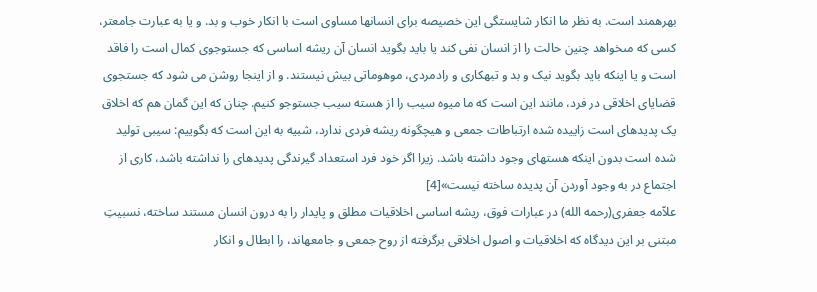بهرهمند است. به نظر ما انکار شایستگى این خصیصه براى انسانها مساوى است با انکار خوب و بد. و یا به عبارت جامعتر، کسى که مىخواهد چنین حالت را از انسان نفى کند یا باید بگوید انسان آن ریشه اساسى که جستوجوى کمال است را فاقد است و یا اینکه باید بگوید نیک و بد و تبهکارى و رادمردى، موهوماتى بیش نیستند. و از اینجا روشن می شود که جستجوى قضایاى اخلاقى در فرد، مانند این است که ما میوه سیب را از هسته سیب جستوجو کنیم. چنان که این گمان هم که اخلاق یک پدیدهاى است زاییده شده ارتباطات جمعى و هیچگونه ریشه فردى ندارد، شبیه به این است که بگوییم: سیبى تولید شده است بدون اینکه هستهاى وجود داشته باشد. زیرا اگر خود فرد استعداد گیرندگى پدیدهاى را نداشته باشد، کارى از اجتماع در به وجود آوردن آن پدیده ساخته نیست»[4]
علاّمه جعفرى(رحمه الله) در عبارات فوق، ریشه اساسى اخلاقیات مطلق و پایدار را به درون انسان مستند ساخته، نسبیتِ مبتنى بر این دیدگاه که اخلاقیات و اصول اخلاقى برگرفته از روح جمعى و جامعهاند، را ابطال و انکار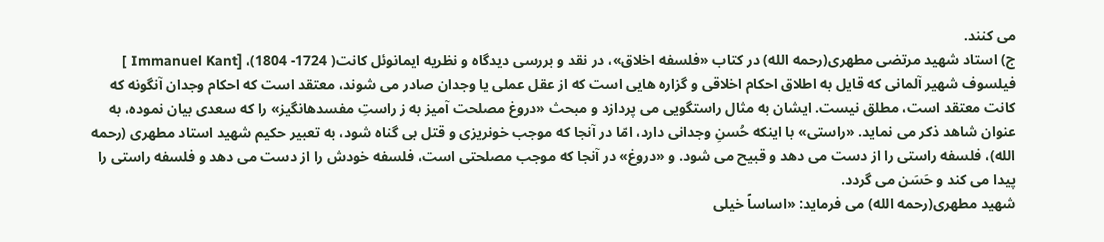می کنند.
ج) استاد شهید مرتضى مطهرى(رحمه الله) در کتاب «فلسفه اخلاق»، در نقد و بررسى دیدگاه و نظریه ایمانوئل کانت( Immanuel Kant] ،(1804 -1724 ] فیلسوف شهیر آلمانى که قایل به اطلاق احکام اخلاقى و گزاره هایى است که از عقل عملى یا وجدان صادر می شوند، معتقد است که احکام وجدان آنگونه که کانت معتقد است، مطلق نیست. ایشان به مثال راستگویى می پردازد و مبحث «دروغ مصلحت آمیز به ز راستِ مفسدهانگیز» را که سعدى بیان نموده، به عنوان شاهد ذکر می نماید. «راستى» با اینکه حُسنِ وجدانى دارد، امّا در آنجا که موجب خونریزى و قتل بی گناه شود، به تعبیر حکیم شهید استاد مطهرى (رحمه الله)، فلسفه راستى را از دست می دهد و قبیح می شود. و «دروغ» در آنجا که موجب مصلحتى است، فلسفه خودش را از دست می دهد و فلسفه راستى را پیدا می کند و حَسَن می گردد.
شهید مطهرى(رحمه الله) می فرماید: «اساساً خیلى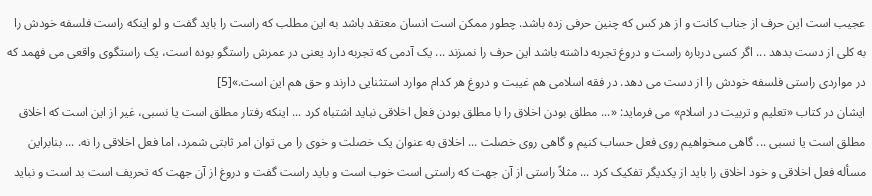عجیب است این حرف از جناب کانت و از هر کس که چنین حرفى زده باشد. چطور ممکن است انسان معتقد باشد به این مطلب که راست را باید گفت و لو اینکه راست فلسفه خودش را به کلى از دست بدهد ... اگر کسى درباره راست و دروغ تجربه داشته باشد این حرف را نمىزند ... یک آدمى که تجربه دارد یعنى در عمرش راستگو بوده است، یک راستگوى واقعى می فهمد که در مواردى راستى فلسفه خودش را از دست می دهد. در فقه اسلامى هم غیبت و دروغ هر کدام موارد استثنایى دارند و حق هم این است.»[5]
ایشان در کتاب «تعلیم و تربیت در اسلام» می فرماید: «... مطلق بودن اخلاق را با مطلق بودن فعل اخلاقى نباید اشتباه کرد ... اینکه رفتار مطلق است یا نسبى، غیر از این است که اخلاق مطلق است یا نسبى ... گاهى مىخواهیم روى فعل حساب کنیم و گاهى روى خصلت ... اخلاق به عنوان یک خصلت و خوى را می توان امر ثابتى شمرد، اما فعل اخلاقى را نه. ... بنابراین مسأله فعل اخلاقى و خود اخلاق را باید از یکدیگر تفکیک کرد ... مثلاً راستى از آن جهت که راستى است خوب است و باید راست گفت و دروغ از آن جهت که تحریف است بد است و نباید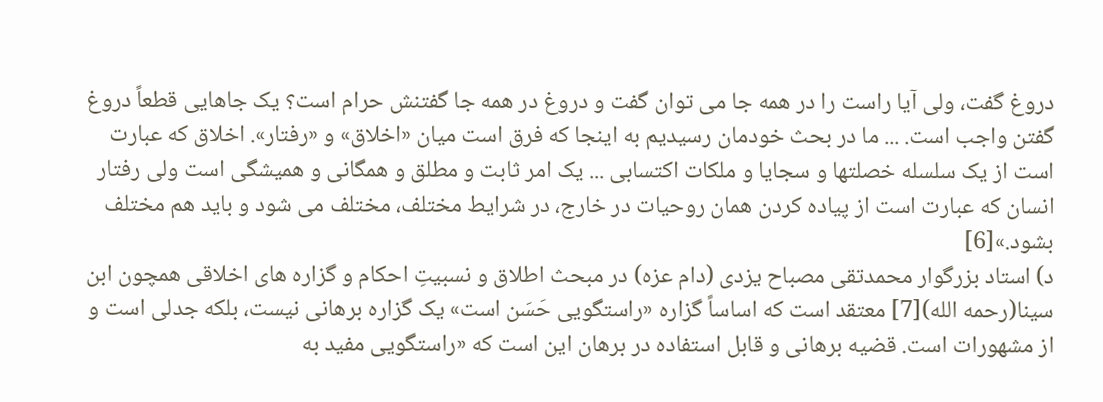دروغ گفت، ولى آیا راست را در همه جا می توان گفت و دروغ در همه جا گفتنش حرام است؟ یک جاهایى قطعاً دروغ گفتن واجب است. ... ما در بحث خودمان رسیدیم به اینجا که فرق است میان «اخلاق» و «رفتار». اخلاق که عبارت است از یک سلسله خصلتها و سجایا و ملکات اکتسابى ... یک امر ثابت و مطلق و همگانى و همیشگى است ولى رفتار انسان که عبارت است از پیاده کردن همان روحیات در خارج، در شرایط مختلف، مختلف می شود و باید هم مختلف بشود.»[6]
د) استاد بزرگوار محمدتقى مصباح یزدى (دام عزه) در مبحث اطلاق و نسبیتِ احکام و گزاره هاى اخلاقى همچون ابن سینا(رحمه الله)[7] معتقد است که اساساً گزاره «راستگویى حَسَن است» یک گزاره برهانى نیست، بلکه جدلى است و از مشهورات است. قضیه برهانى و قابل استفاده در برهان این است که «راستگویى مفید به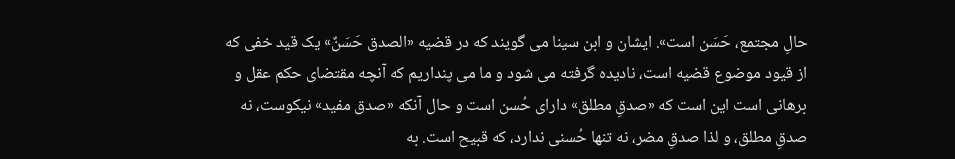حالِ مجتمع، حَسَن است». ایشان و ابن سینا می گویند که در قضیه «الصدق حَسَنٌ» یک قید خفى که از قیود موضوع قضیه است، نادیده گرفته می شود و ما می پنداریم که آنچه مقتضاى حکم عقل و برهانى است این است که «صدقِ مطلق» داراى حُسن است و حال آنکه «صدق مفید» نیکوست، نه صدقِ مطلق، و لذا صدقِ مضر، نه تنها حُسنى ندارد، که قبیح است. به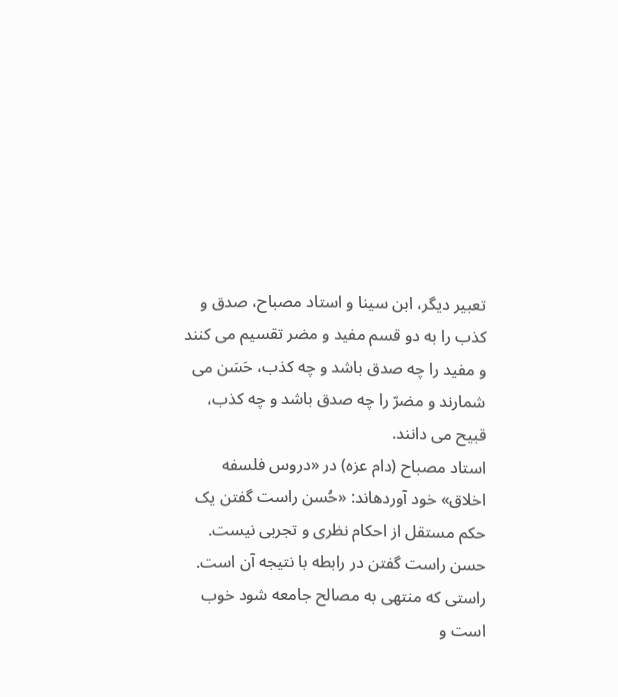تعبیر دیگر، ابن سینا و استاد مصباح، صدق و کذب را به دو قسم مفید و مضر تقسیم می کنند و مفید را چه صدق باشد و چه کذب، حَسَن می شمارند و مضرّ را چه صدق باشد و چه کذب، قبیح می دانند.
استاد مصباح (دام عزه) در «دروس فلسفه اخلاق» خود آوردهاند: «حُسن راست گفتن یک حکم مستقل از احکام نظرى و تجربى نیست. حسن راست گفتن در رابطه با نتیجه آن است. راستى که منتهى به مصالح جامعه شود خوب است و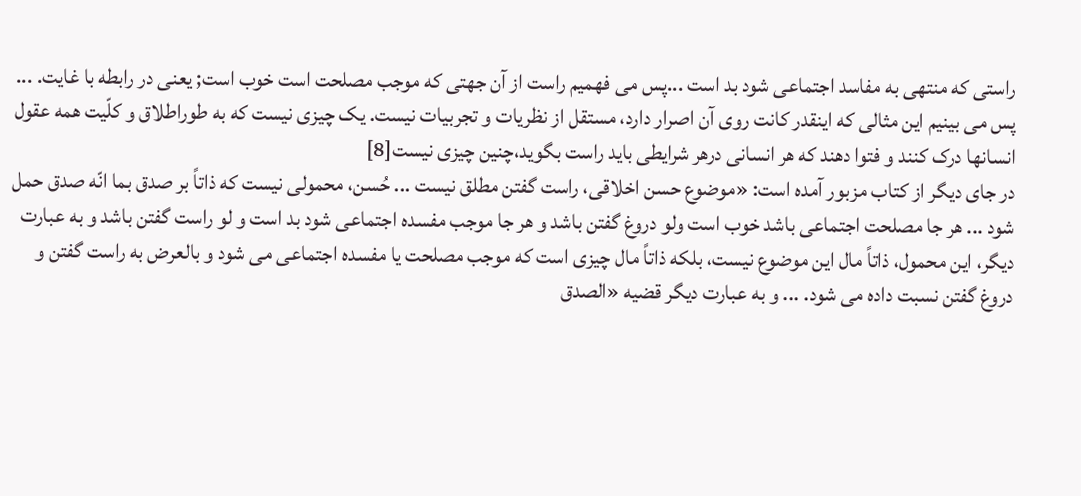راستى که منتهى به مفاسد اجتماعى شود بد است ...پس می فهمیم راست از آن جهتى که موجب مصلحت است خوب است; یعنى در رابطه با غایت. ... پس می بینیم این مثالى که اینقدر کانت روى آن اصرار دارد، مستقل از نظریات و تجربیات نیست. یک چیزى نیست که به طوراطلاق و کلّیت همه عقول انسانها درک کنند و فتوا دهند که هر انسانى درهر شرایطى باید راست بگوید،چنین چیزى نیست[8]
در جاى دیگر از کتاب مزبور آمده است: «موضوع حسن اخلاقى، راست گفتن مطلق نیست ... حُسن، محمولى نیست که ذاتاً بر صدق بما انّه صدق حمل شود ... هر جا مصلحت اجتماعى باشد خوب است ولو دروغ گفتن باشد و هر جا موجب مفسده اجتماعى شود بد است و لو راست گفتن باشد و به عبارت دیگر، این محمول، ذاتاً مال این موضوع نیست، بلکه ذاتاً مال چیزى است که موجب مصلحت یا مفسده اجتماعى می شود و بالعرض به راست گفتن و دروغ گفتن نسبت داده می شود. ... و به عبارت دیگر قضیه «الصدق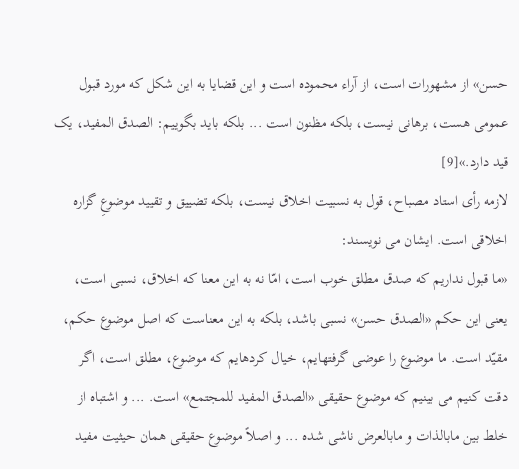حسن» از مشهورات است، از آراء محموده است و این قضایا به این شکل که مورد قبول عمومى هست، برهانى نیست، بلکه مظنون است ... بلکه باید بگوییم: الصدق المفید، یک قید دارد.»[9]
لازمه رأى استاد مصباح، قول به نسبیت اخلاق نیست، بلکه تضییق و تقیید موضوعِ گزاره اخلاقى است. ایشان می نویسند:
«ما قبول نداریم که صدق مطلق خوب است، امّا نه به این معنا که اخلاق، نسبى است، یعنى این حکم «الصدق حسن» نسبى باشد، بلکه به این معناست که اصل موضوع حکم، مقیّد است. ما موضوع را عوضى گرفتهایم، خیال کردهایم که موضوع، مطلق است، اگر دقت کنیم می بینیم که موضوع حقیقى «الصدق المفید للمجتمع» است. ... و اشتباه از خلط بین مابالذات و مابالعرض ناشى شده ... و اصلاً موضوع حقیقى همان حیثیت مفید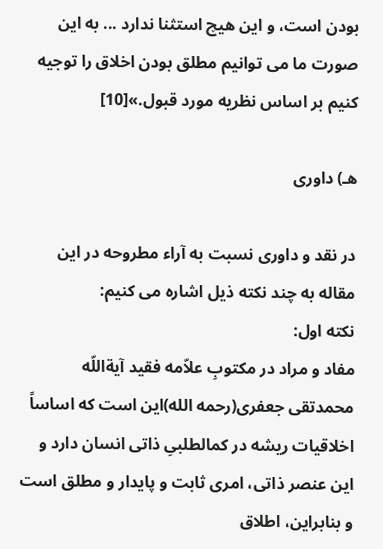بودن است، و این هیچ استثنا ندارد ... به این صورت ما می توانیم مطلق بودن اخلاق را توجیه کنیم بر اساس نظریه مورد قبول.»[10]

هـ) داورى

در نقد و داورى نسبت به آراء مطروحه در این مقاله به چند نکته ذیل اشاره می کنیم:
نکته اول:
مفاد و مراد در مکتوبِ علاّمه فقید آیةاللّه محمدتقى جعفرى(رحمه الله)این است که اساساً اخلاقیات ریشه در کمالطلبىِ ذاتى انسان دارد و این عنصر ذاتى، امرى ثابت و پایدار و مطلق است و بنابراین، اطلاق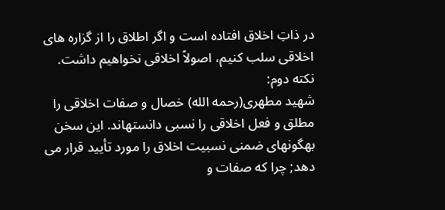در ذاتِ اخلاق افتاده است و اگر اطلاق را از گزاره هاى اخلاقى سلب کنیم، اصولاً اخلاقى نخواهیم داشت.
نکته دوم:
شهید مطهرى(رحمه الله) خصال و صفات اخلاقى را مطلق و فعل اخلاقى را نسبى دانستهاند. این سخن بهگونهاى ضمنى نسبیت اخلاق را مورد تأیید قرار می دهد; چرا که صفات و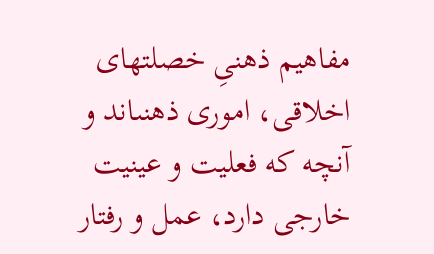مفاهیم ذهنىِ خصلتهاى اخلاقى، امورى ذهنىاند و آنچه که فعلیت و عینیت خارجى دارد، عمل و رفتار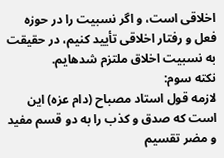اخلاقى است، و اگر نسبیت را در حوزه فعل و رفتار اخلاقى تأیید کنیم، در حقیقت به نسبیت اخلاق ملتزم شدهایم.
نکته سوم:
لازمه قول استاد مصباح (دام عزه) این است که صدق و کذب را به دو قسم مفید و مضر تقسیم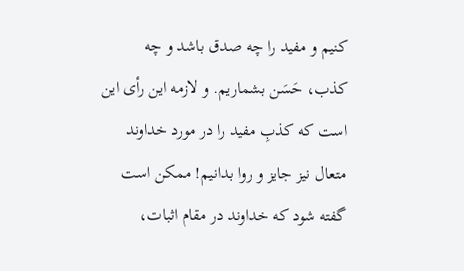کنیم و مفید را چه صدق باشد و چه کذب، حَسَن بشماریم. و لازمه این رأى این است که کذبِ مفید را در مورد خداوند متعال نیز جایز و روا بدانیم! ممکن است گفته شود که خداوند در مقام اثبات،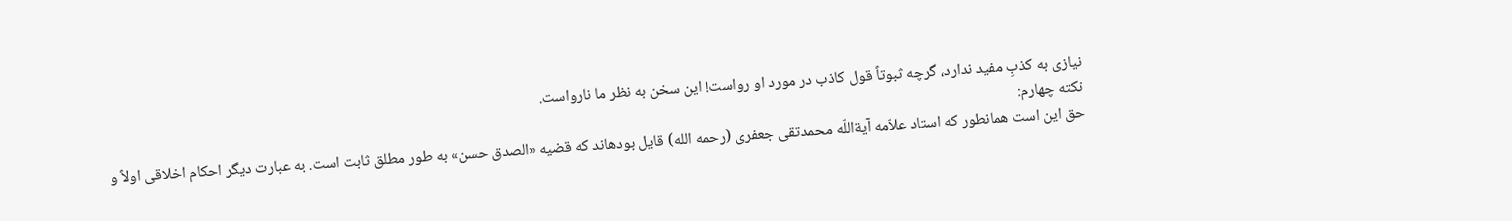نیازى به کذبِ مفید ندارد، گرچه ثبوتاً قول کاذب در مورد او رواست! این سخن به نظر ما نارواست.
نکته چهارم:
حق این است همانطور که استاد علاّمه آیةاللّه محمدتقى جعفرى (رحمه الله) قایل بودهاند که قضیه «الصدق حسن» به طور مطلق ثابت است. به عبارت دیگر احکام اخلاقى اولاً و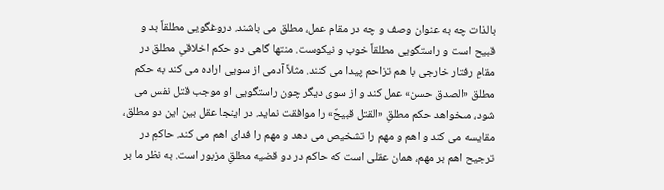بالذات چه به عنوان وصف و چه در مقام عمل، مطلق می باشند. دروغگویى مطلقاً بد و قبیح است و راستگویى مطلقاً خوب و نیکوست. منتها گاهى دو حکم اخلاقىِ مطلق در مقامِ رفتار خارجى با هم تزاحم پیدا می کنند. مثلاً آدمى از سویى اراده می کند به حکم مطلق «الصدق حسن» عمل کند و از سوى دیگر چون راستگویى او موجب قتل نفس می شود، مىخواهد حکم مطلقِ «القتل قبیحٌ» را موافقت نماید. در اینجا عقل بین این دو مطلق، مقایسه می کند و اهم و مهم را تشخیص می دهد و مهم را فداى اهم می کند. حاکمِ در ترجیح اهم بر مهم، همان عقلى است که حاکم در دو قضیه مطلقِ مزبور است. به نظر ما بر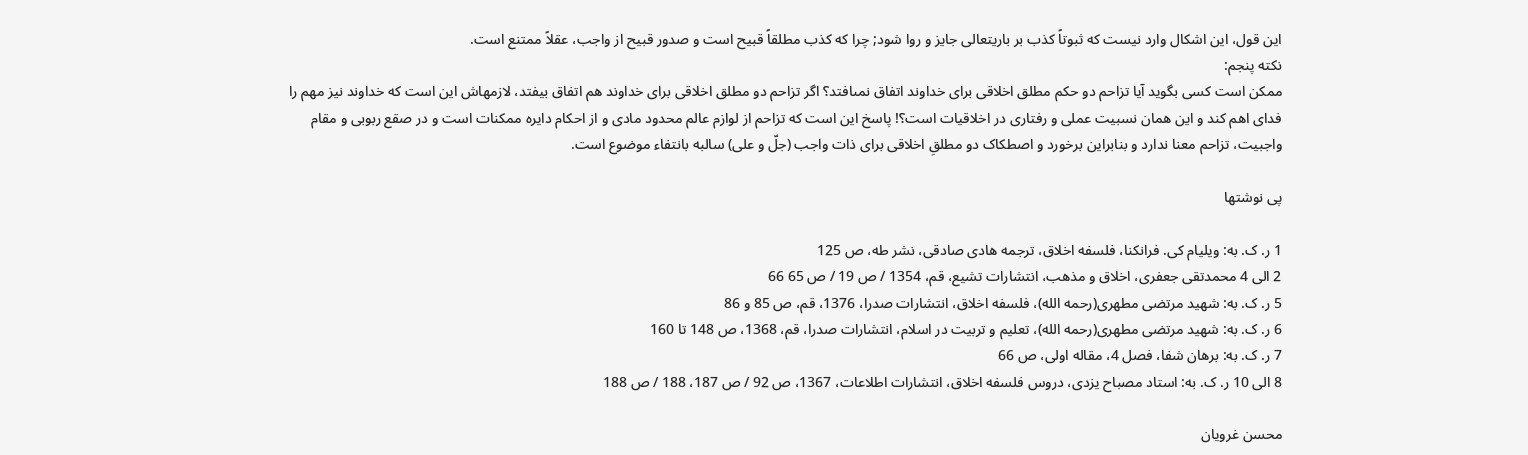این قول، این اشکال وارد نیست که ثبوتاً کذب بر باریتعالى جایز و روا شود; چرا که کذب مطلقاً قبیح است و صدور قبیح از واجب، عقلاً ممتنع است.
نکته پنجم:
ممکن است کسى بگوید آیا تزاحم دو حکم مطلق اخلاقى براى خداوند اتفاق نمىافتد؟ اگر تزاحم دو مطلق اخلاقى براى خداوند هم اتفاق بیفتد، لازمهاش این است که خداوند نیز مهم را فداى اهم کند و این همان نسبیت عملى و رفتارى در اخلاقیات است؟! پاسخ این است که تزاحم از لوازم عالم محدود مادى و از احکام دایره ممکنات است و در صقع ربوبى و مقام واجبیت، تزاحم معنا ندارد و بنابراین برخورد و اصطکاک دو مطلقِ اخلاقى براى ذات واجب (جلّ و على) سالبه بانتفاء موضوع است.

پی نوشتها

1 ر. ک. به: ویلیام کى. فرانکنا، فلسفه اخلاق، ترجمه هادى صادقى، نشر طه، ص 125
2 الى 4 محمدتقى جعفرى، اخلاق و مذهب، انتشارات تشیع، قم، 1354 / ص 19 / ص 65 66
5 ر. ک. به: شهید مرتضى مطهرى(رحمه الله)، فلسفه اخلاق، انتشارات صدرا، 1376، قم، ص 85 و 86
6 ر. ک. به: شهید مرتضى مطهرى(رحمه الله)، تعلیم و تربیت در اسلام، انتشارات صدرا، قم، 1368، ص 148 تا 160
7 ر. ک. به: برهان شفا، فصل 4، مقاله اولى، ص 66
8 الى 10 ر. ک. به: استاد مصباح یزدى، دروس فلسفه اخلاق، انتشارات اطلاعات، 1367، ص 92 / ص 187، 188 / ص 188

محسن غرویان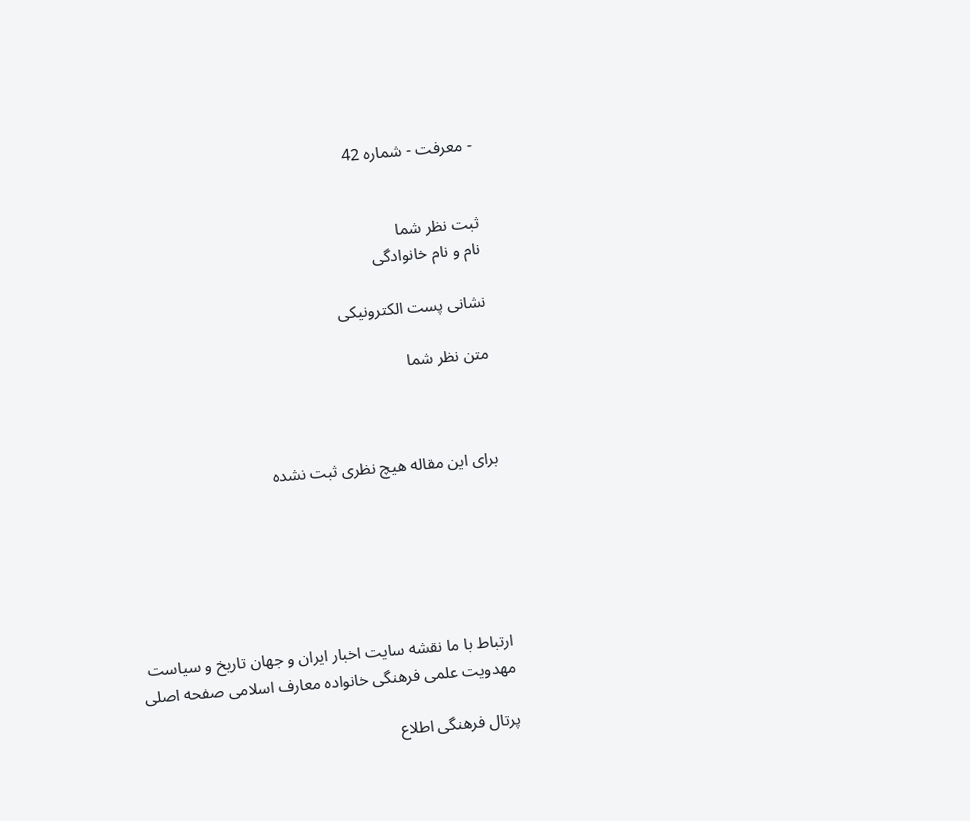- معرفت - شماره 42


ثبت نظر شما
نام و نام خانوادگی

نشانی پست الکترونیکی

متن نظر شما



برای این مقاله هیچ نظری ثبت نشده






ارتباط با ما نقشه سایت اخبار ایران و جهان تاریخ و سیاست مهدویت علمی فرهنگی خانواده معارف اسلامی صفحه اصلی

پرتال فرهنگی اطلاع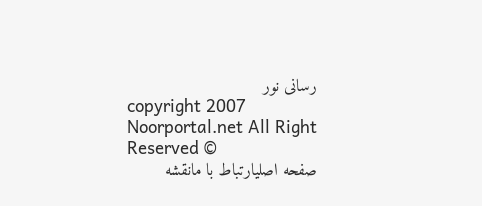رسانی نور
copyright 2007 Noorportal.net All Right Reserved ©
صفحه اصلیارتباط با مانقشه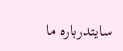سایتدرباره ما